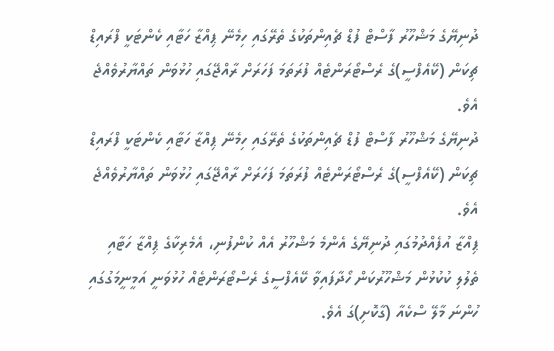ދުނިޔޭގެ މަޝްހޫރު ފާސްޓް ފުޑް ޗެއިންތަކުގެ ތެރޭގައި ހިމެނޭ ޕިއްޒާ ހަޓާއި ކެންޓަކީ ފްރައިޑް ޗިކަން (ކޭއެފްސީ)ގެ ރެސްޓޯރަންޓެއް ފުރަތަމަ ފަހަރަށް ރާއްޖޭގައި ހުޅުވަން ތައްޔާރުވެއްޖެ އެވެ.
ދުނިޔޭގެ މަޝްހޫރު ފާސްޓް ފުޑް ޗެއިންތަކުގެ ތެރޭގައި ހިމެނޭ ޕިއްޒާ ހަޓާއި ކެންޓަކީ ފްރައިޑް ޗިކަން (ކޭއެފްސީ)ގެ ރެސްޓޯރަންޓެއް ފުރަތަމަ ފަހަރަށް ރާއްޖޭގައި ހުޅުވަން ތައްޔާރުވެއްޖެ އެވެ.
ޕިއްޒާ އުފެއްދުމުގައި ދުނިޔޭގެ އެންމެ މަޝްހޫރު އެއް ކުންފުނި، އެމެރިކާގެ ޕިއްޒާ ހަޓާއި ތެލުލި ކުކުޅުން މަޝްހޫރުކަން ހޯދާފައިވާ ކޭއެފްސީގެ ރެސްޓޯރަންޓެއް ހުޅުވަނީ އަމީނީމަގުގައި ހުންނަ މާލޭ ސްކެއާ (ގާކޮށި)ގަ އެވެ.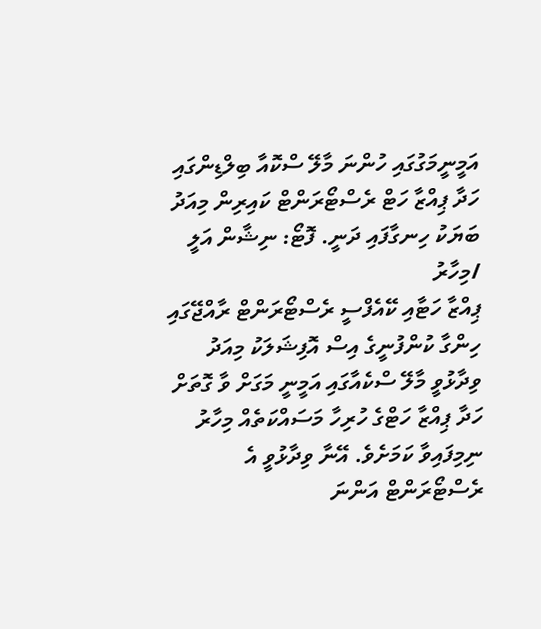އަމީނީމަގުގައި ހުންނަ މާލޭ ސްކޮއާ ބިލްޑިންގައި ހަދާ ޕިއްޒާ ހަޓް ރެސްޓޯރަންޓް ކައިރިން މިއަދު ބަޔަކު ހިނގާފައި ދަނީ. ފޮޓޯ: ނިޝާން އަލީ /މިހާރު
ޕިއްޒާ ހަޓާއި ކޭއެފްސީ ރެސްޓޯރަންޓް ރާއްޖޭގައި ހިންގާ ކުންފުނީގެ އިސް އޮފިޝަލަކު މިއަދު ވިދާޅުވީ މާލޭ ސްކެއާގައި އަމީނީ މަގަށް ވާ ގޮތަށް ހަދާ ޕިއްޒާ ހަޓްގެ ހުރިހާ މަސައްކަތެއް މިހާރު ނިމިފައިވާ ކަމަށެވެ. އޭނާ ވިދާޅުވީ އެ ރެސްޓޯރަންޓް އަންނަ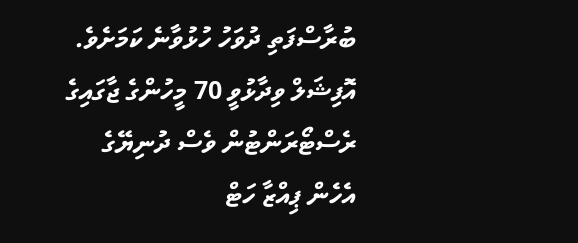ބުރާސްފަތި ދުވަހު ހުޅުވާނެ ކަމަށެވެ.
އޮފިޝަލް ވިދާޅުވީ 70 މީހުންގެ ޖާގައިގެ ރެސްޓޯރަންޓުން ވެސް ދުނިޔޭގެ އެހެން ޕިއްޒާ ހަޓް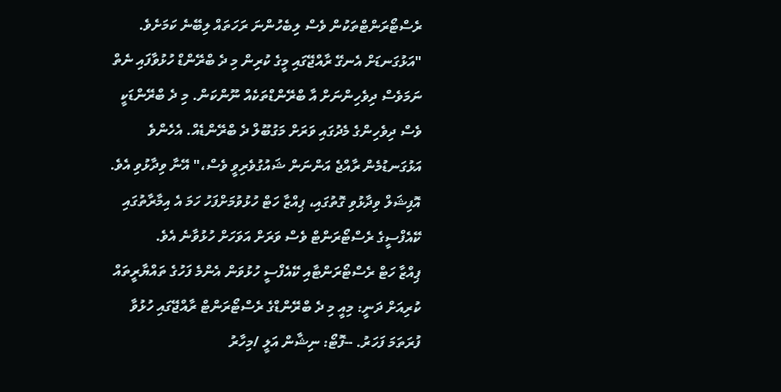ރެސްޓޯރަންޓްތަކުން ވެސް ލިބެހުންނަ ރަހަތައް ލިބޭނެ ކަމަށެވެ.
"އަޅުގަނޑަށް އެނގޭ ރާއްޖޭގައި މީގެ ކުރިން މި ދެ ބްރޭންޑް ހުޅުވާފައި ނެތް ނަމަވެސް ދިވެހިންނަށް އާ ބްރޭންޑްތަކެއް ނޫންކަން. މި ދެ ބްރޭންޑަކީ ވެސް ދިވެހިންގެ މެދުގައި ވަރަށް މަގުބޫލް ދެ ބްރޭންޑެއް. އެހެންވެ އަޅުގަނޑުމެން ރާއްޖެ އަންނަން ޝައުގުވެރިވީ ވެސް،" އޭނާ ވިދާޅުވި އެވެ.
އޮފިޝަލް ވިދާޅުވި ގޮތުގައި، ޕިއްޒާ ހަޓް ހުޅުވުމަށްފަހު ހަމަ އެ އިމާރާތުގައި ކޭއެފްސީގެ ރެސްޓޯރަންޓް ވެސް ވަރަށް އަވަހަށް ހުޅުވާނެ އެވެ.
ޕިއްޒާ ހަޓް ރެސްޓޯރަންޓާއި ކޭއެފްސީ ހުޅުވަން އެންމެ ފަހުގެ ތައްޔާރީތައް ކުރިއަށް ދަނީ: މިއީ މި ދެ ބްރޭންޑްގެ ރެސްޓޯރަންޓް ރާއްޖޭގައި ހުޅުވާ ފުރަތަމަ ފަހަރު. --ފޮޓޯ: ނިޝާން އަލީ /މިހާރު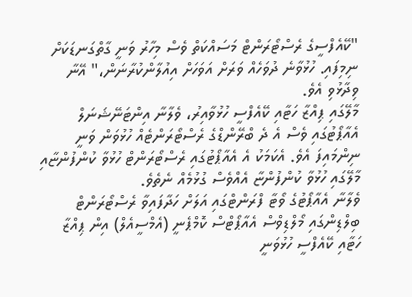"ކޭއެފްސީގެ ރެސްޓޯރަންޓް މަސައްކަތް ވެސް މިހާރު ވަނީ ގާތްގަނޑަކަށް ނިމިފައި. ހުޅުވާނެ ދުވަހެއް ވަރަށް އަވަހަށް އިއުލާންކުރާނަން،" އޭނާ ވިދާޅުވި އެވެ.
މާލޭގައި ޕިއްޒާ ހަޓާއި ކޭއެފްސީ ހުޅުވާއިރު، ވެލާނާ އިންޓަނޭޝަނަލް އެއާޕޯޓުގައި ވެސް އެ ދެ ބްރޭންޑްގެ ރެސްޓޯރަންޓެއް ހުޅުވަން ވަނީ ނިންމައިފަ އެވެ. އެކަމަކު އެ އެއާޕޯޓުގައި ރެސްޓޯރަންޓް ހުޅުވާ ކުންފުންޏާއި މާލޭގައި ހުޅުވާ ކުންފުންޏާ އެއްވެސް ގުޅުމެއް ނެތެވެ.
ވެލާނާ އެއާޕޯޓުގެ ވޯޓާ ފްރަންޓްގައި އަލަށް ހަދާފައިވާ ރެސްޓޯރަންޓް ބިލްޑިންގައި މޯލްޑިވްސް އެއާޕޯޓްސް ކޮމްޕެނީ (އެމްސީއެލް) އިން ޕިއްޒާ ހަޓާއި ކޭއެފްސީ ހުޅުވަނީ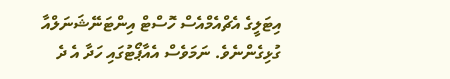އިޓަލީގެ އެޗްއެމްއެސް ހޮސްޓް އިންޓަނޭޝަނަލްއާ ގުޅިގެންނެވެ. ނަމަވެސް އެއާޕޯޓުގައި ހަދާ އެ ދެ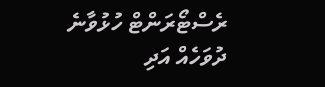ރެސްޓޯރަންޓް ހުޅުވާނެ ދުވަހެއް އަދި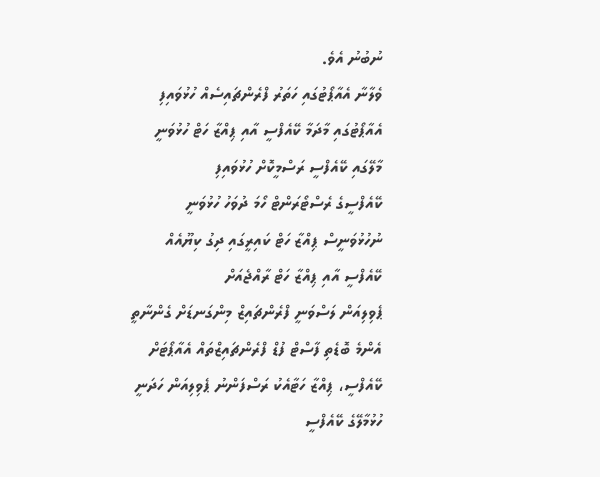ނުބުނު އެވެ.
ވެލާނާ އެއާޕޯޓުގައި ހަތަރު ފްރެންޗައިސެއް ހުޅުވައިފި
އެއާޕޯޓުގައި މާދަމާ ކޭއެފްސީ އާއި ޕިއްޒާ ހަޓް ހުޅުވަނީ
މާލޭގައި ކޭއެފްސީ ރަސްމީކޮށް ހުޅުވައިފި
ކޭއެފްސީގެ ރެސްޓޯރަންޓް ހޯމަ ދުވަހު ހުޅުވަނީ
ނުހުޅުވަނީސް ޕިއްޒާ ހަޓް ކައިރީގައި ދިގު ކިޔޫއެއް
ކޭއެފްސީ އާއި ޕިއްޒާ ހަޓް ރާއްޖެއަށް
ޕެވިލިއަން ލަސްވަނީ ފްރެންޗައިޒް މިންގަނޑަށް ގެންނާތީ
އެންމެ ބޮޑެތި ފާސްޓް ފުޑް ފްރެންޗައިޒްތައް އެއާޕޯޓަށް
ކޭއެފްސީ، ޕިއްޒާ ހަޓާއެކު ރަސްފަންނު ޕެވިލިއަން ހަދަނީ
ހުޅުމާލޭގެ ކޭއެފްސީ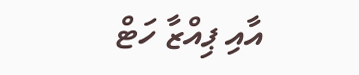އާއި ޕިއްޒާ ހަޓް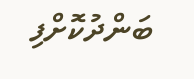ބަންދުކޮށްފި